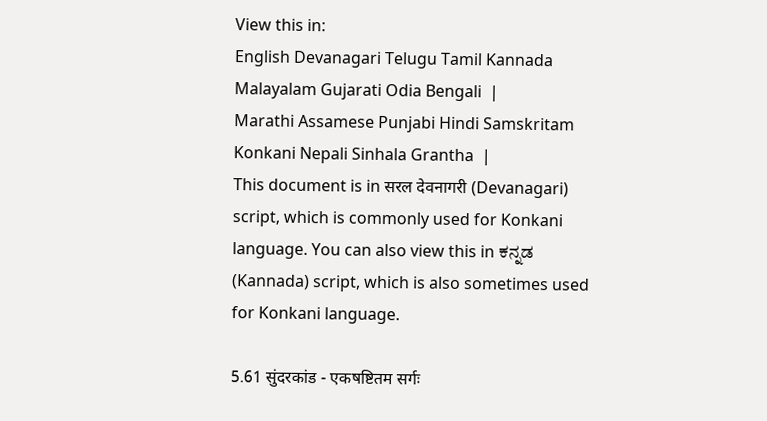View this in:
English Devanagari Telugu Tamil Kannada Malayalam Gujarati Odia Bengali  |
Marathi Assamese Punjabi Hindi Samskritam Konkani Nepali Sinhala Grantha  |
This document is in सरल देवनागरी (Devanagari) script, which is commonly used for Konkani language. You can also view this in ಕನ್ನಡ (Kannada) script, which is also sometimes used for Konkani language.

5.61 सुंदरकांड - एकषष्टितम सर्गः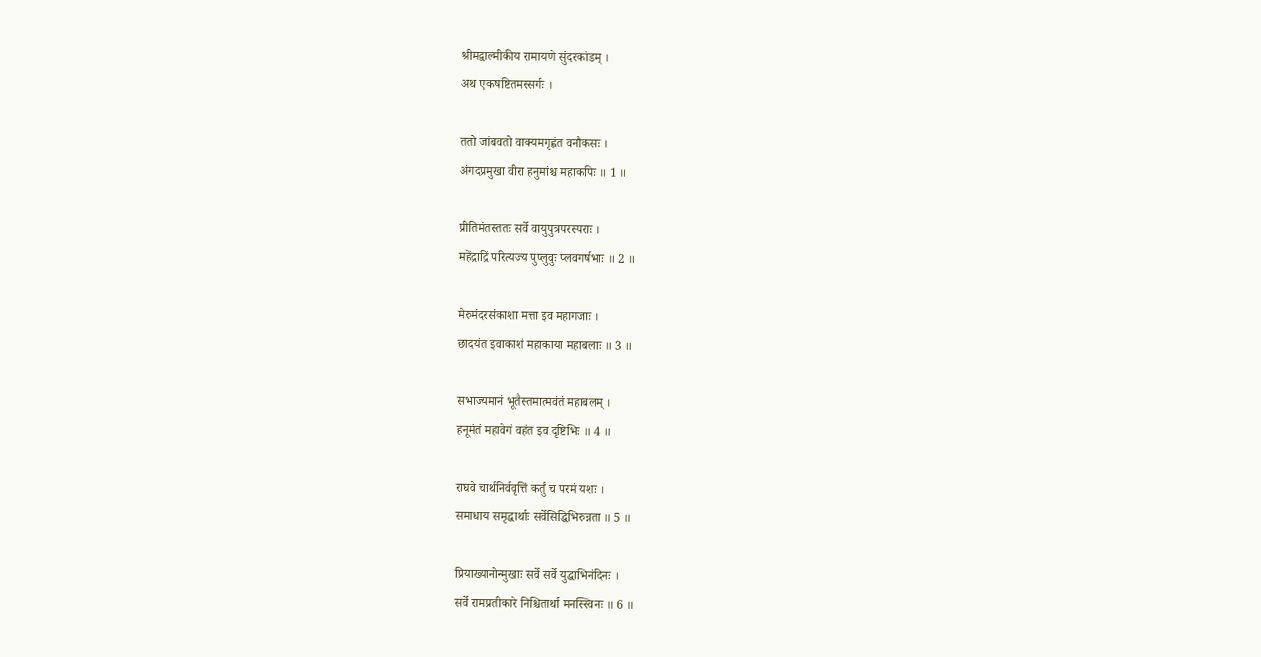श्रीमद्वाल्मीकीय रामायणे सुंदरकांडम् ।
अथ एकषष्टितमस्सर्गः ।

ततो जांबवतो वाक्यमगृह्णंत वनौकसः ।
अंगदप्रमुखा वीरा हनुमांश्च महाकपिः ॥ 1 ॥

प्रीतिमंतस्ततः सर्वे वायुपुत्रपरस्पराः ।
महेंद्राद्रिं परित्यज्य पुप्लुवुः प्लवगर्षभाः ॥ 2 ॥

मेरुमंदरसंकाशा मत्ता इव महागजाः ।
छादयंत इवाकाशं महाकाया महाबलाः ॥ 3 ॥

सभाज्यमानं भूतैस्तमात्मवंतं महाबलम् ।
हनूमंतं महावेगं वहंत इव दृष्टिभिः ॥ 4 ॥

राघवे चार्थनिर्ववृत्तिं कर्तुं च परमं यशः ।
समाधाय समृद्धार्थाः सर्वेसिद्धिभिरुन्नता ॥ 5 ॥

प्रियाख्यानोन्मुखाः सर्वे सर्वे युद्धाभिनंदिनः ।
सर्वे रामप्रतीकारे निश्चितार्था मनस्स्विनः ॥ 6 ॥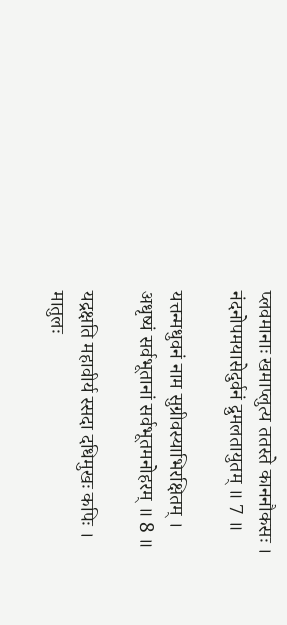प्लवमानाः खमाप्लुत्य ततस्ते काननौकसः ।
नंदनोपमयासेदुर्वनं द्रुमलतायुतम् ॥ 7 ॥

यत्तन्मधुवनं नाम सुग्रीवस्याभिरक्षितम् ।
अधृष्यं सर्वभूतानां सर्वभूतमनोहरम् ॥ 8 ॥

यद्रक्षति महावीर्य स्सदा दधिमुखः कपिः ।
मातुलः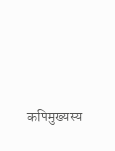कपिमुख्यस्य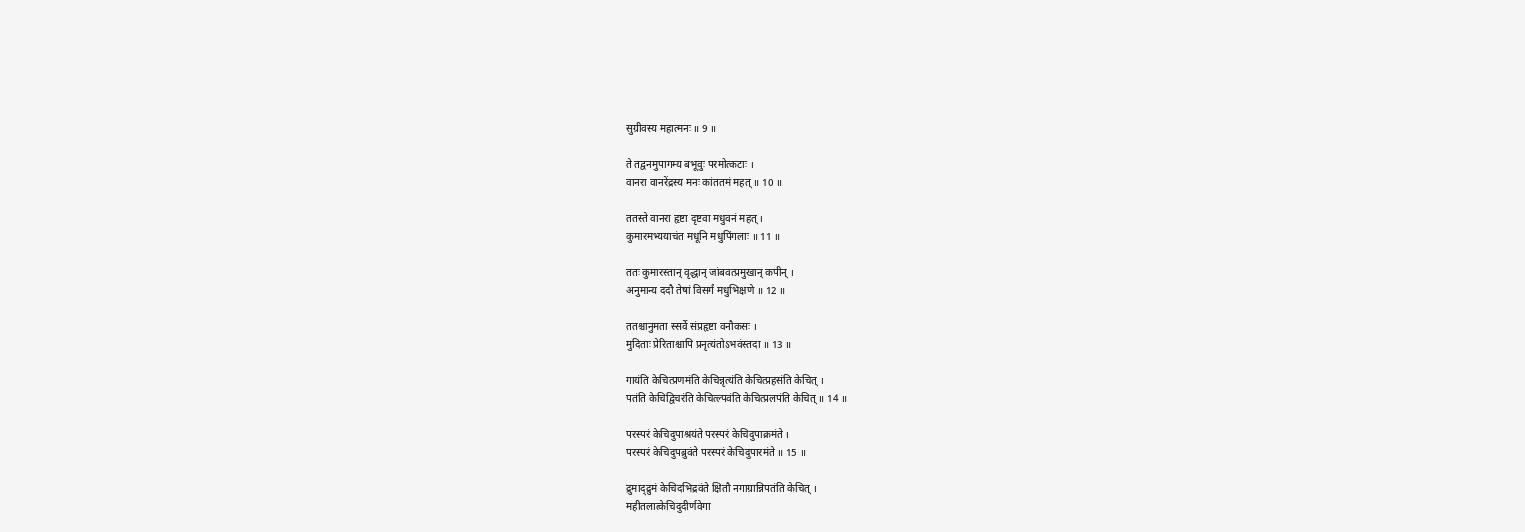सुग्रीवस्य महात्मनः ॥ 9 ॥

ते तद्वनमुपागम्य बभूवुः परमोत्कटाः ।
वानरा वानरेंद्रस्य मनः कांततमं महत् ॥ 10 ॥

ततस्ते वानरा हृष्टा दृष्टवा मधुवनं महत् ।
कुमारमभ्ययाचंत मधूनि मधुपिंगलाः ॥ 11 ॥

ततः कुमारस्तान् वृद्धान् जांबवत्प्रमुखान् कपीन् ।
अनुमान्य ददौ तेषां विसर्गं मधुभिक्षणे ॥ 12 ॥

ततश्चानुमता स्सर्वे संप्रहृष्टा वनौकसः ।
मुदिताः प्रेरिताश्चापि प्रनृत्यंतोऽभवंस्तदा ॥ 13 ॥

गायंति केचित्प्रणमंति केचिन्नृत्यंति केचित्प्रहसंति केचित् ।
पतंति केचिद्विचरंति केचित्ल्पवंति केचित्प्रलपंति केचित् ॥ 14 ॥

परस्परं केचिदुपाश्रयंते परस्परं केचिदुपाक्रमंते ।
परस्परं केचिदुपब्रुवंते परस्परं केचिदुपारमंते ॥ 15 ॥

द्रुमाद्द्रुमं केचिदभिद्रवंते क्षितौ नगाग्रान्निपतंति केचित् ।
महीतलात्केचिदुदीर्णवेगा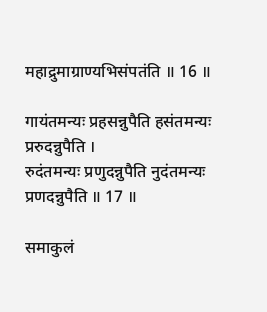महाद्रुमाग्राण्यभिसंपतंति ॥ 16 ॥

गायंतमन्यः प्रहसन्नुपैति हसंतमन्यः प्ररुदन्नुपैति ।
रुदंतमन्यः प्रणुदन्नुपैति नुदंतमन्यः प्रणदन्नुपैति ॥ 17 ॥

समाकुलं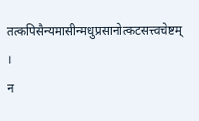तत्कपिसैन्यमासीन्मधुप्रसानोत्कटसत्त्वचेष्टम् ।
न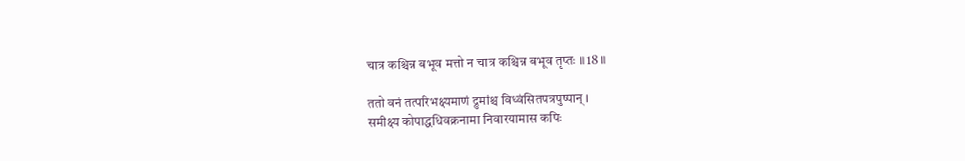चात्र कश्चिन्न बभूव मत्तो न चात्र कश्चिन्न बभूव तृप्तः ॥ 18 ॥

ततो वनं तत्परिभक्ष्यमाणं द्रुमांश्च विध्वंसितपत्रपुष्पान् ।
समीक्ष्य कोपाद्धधिवक्रनामा निवारयामास कपिः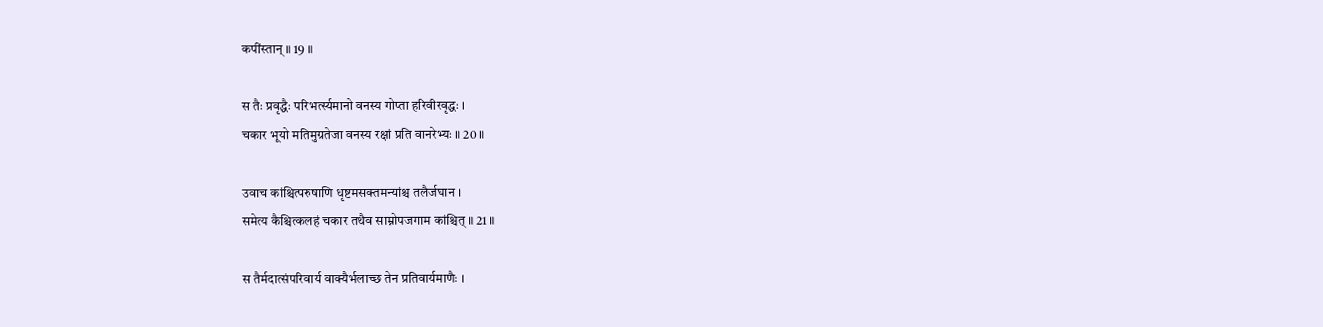कपींस्तान् ॥ 19 ॥

स तैः प्रवृद्धैः परिभर्त्स्यमानो वनस्य गोप्ता हरिवीरवृद्धः ।
चकार भूयो मतिमुग्रतेजा वनस्य रक्षां प्रति वानरेभ्यः ॥ 20 ॥

उवाच कांश्चित्परुषाणि धृष्टमसक्तमन्यांश्च तलैर्जघान ।
समेत्य कैश्चित्कलहं चकार तथैव साम्नोपजगाम कांश्चित् ॥ 21 ॥

स तैर्मदात्संपरिवार्य वाक्यैर्भलाच्छ तेन प्रतिवार्यमाणैः ।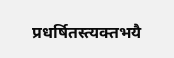प्रधर्षितस्त्यक्तभयै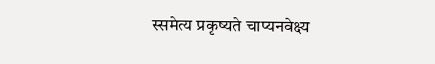स्समेत्य प्रकृष्यते चाप्यनवेक्ष्य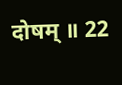दोषम् ॥ 22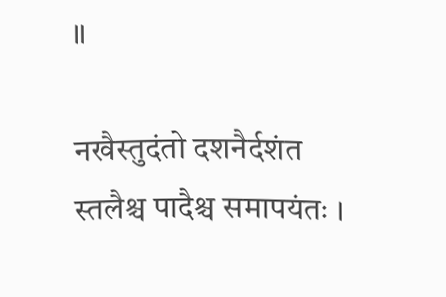॥

नखैस्तुदंतो दशनैर्दशंत स्तलैश्च पादैश्च समापयंतः ।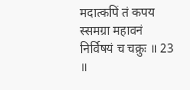मदात्कपिं तं कपय स्समग्रा महावनं निर्विषयं च चक्रुः ॥ 23 ॥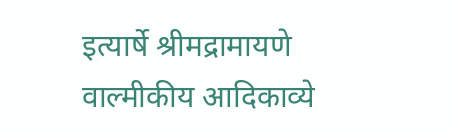इत्यार्षे श्रीमद्रामायणे वाल्मीकीय आदिकाव्ये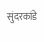सुंदरकांडे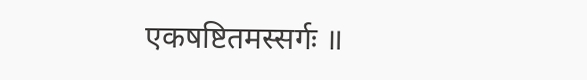एकषष्टितमस्सर्गः ॥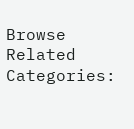Browse Related Categories: